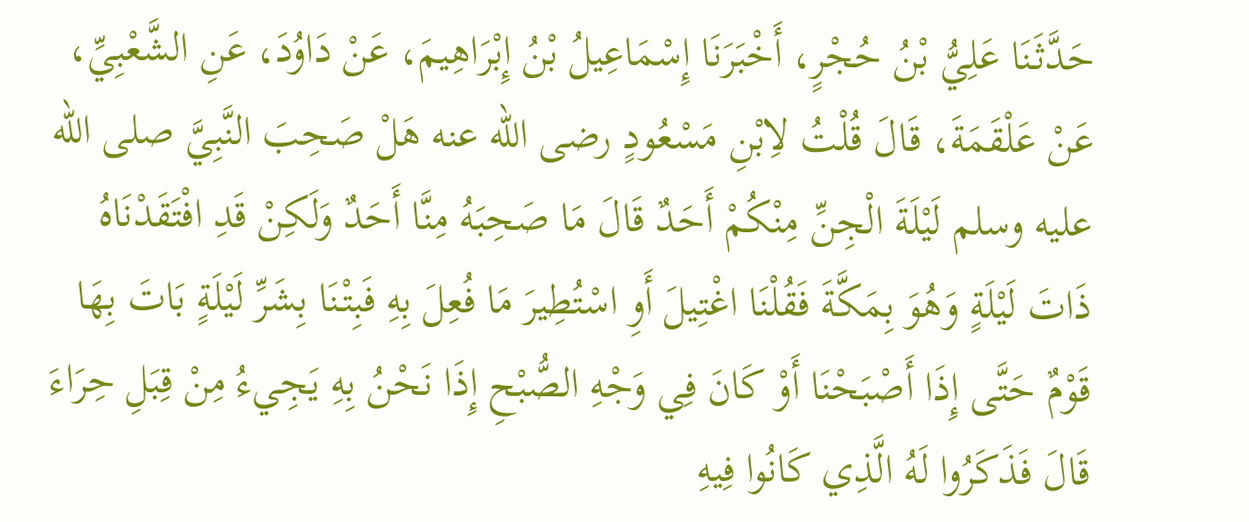حَدَّثَنَا عَلِيُّ بْنُ حُجْرٍ، أَخْبَرَنَا إِسْمَاعِيلُ بْنُ إِبْرَاهِيمَ، عَنْ دَاوُدَ، عَنِ الشَّعْبِيِّ، عَنْ عَلْقَمَةَ، قَالَ قُلْتُ لاِبْنِ مَسْعُودٍ رضى الله عنه هَلْ صَحِبَ النَّبِيَّ صلى الله عليه وسلم لَيْلَةَ الْجِنِّ مِنْكُمْ أَحَدٌ قَالَ مَا صَحِبَهُ مِنَّا أَحَدٌ وَلَكِنْ قَدِ افْتَقَدْنَاهُ ذَاتَ لَيْلَةٍ وَهُوَ بِمَكَّةَ فَقُلْنَا اغْتِيلَ أَوِ اسْتُطِيرَ مَا فُعِلَ بِهِ فَبِتْنَا بِشَرِّ لَيْلَةٍ بَاتَ بِهَا قَوْمٌ حَتَّى إِذَا أَصْبَحْنَا أَوْ كَانَ فِي وَجْهِ الصُّبْحِ إِذَا نَحْنُ بِهِ يَجِيءُ مِنْ قِبَلِ حِرَاءَ قَالَ فَذَكَرُوا لَهُ الَّذِي كَانُوا فِيهِ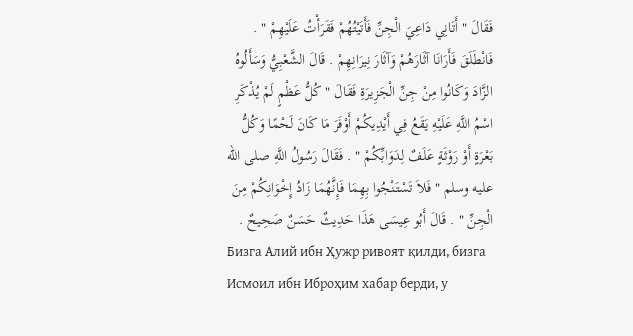فَقَالَ " أَتَانِي دَاعِيَ الْجِنِّ فَأَتَيْتُهُمْ فَقَرَأْتُ عَلَيْهِمْ " . فَانْطَلَقَ فَأَرَانَا آثَارَهُمْ وَآثَارَ نِيرَانِهِمْ . قَالَ الشَّعْبِيُّ وَسَأَلُوهُ الزَّادَ وَكَانُوا مِنْ جِنِّ الْجَزِيرَةِ فَقَالَ " كُلُّ عَظْمٍ لَمْ يُذْكَرِ اسْمُ اللَّهِ عَلَيْهِ يَقَعُ فِي أَيْدِيكُمْ أَوْفَرَ مَا كَانَ لَحْمًا وَكُلُّ بَعْرَةٍ أَوْ رَوْثَةٍ عَلَفٌ لِدَوَابِّكُمْ " . فَقَالَ رَسُولُ اللَّهِ صلى الله عليه وسلم " فَلاَ تَسْتَنْجُوا بِهِمَا فَإِنَّهُمَا زَادُ إِخْوَانِكُمْ مِنَ الْجِنِّ " . قَالَ أَبُو عِيسَى هَذَا حَدِيثٌ حَسَنٌ صَحِيحٌ .
Бизга Алий ибн Ҳужр ривоят қилди, бизга Исмоил ибн Иброҳим хабар берди, у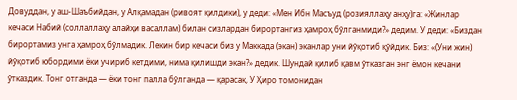Довуддан, у аш-Шаъбийдан, у Алқамадан (ривоят қилдики), у деди: «Мен Ибн Масъуд (розияллаҳу анҳу)га: «Жинлар кечаси Набий (соллаллаҳу алайҳи васаллам) билан сизлардан бирортангиз ҳамроҳ бўлганмиди?» дедим. У деди: «Биздан бирортамиз унга ҳамроҳ бўлмадик. Лекин бир кечаси биз у Маккада (экан) эканлар уни йўқотиб қўйдик. Биз: «(Уни жин) йўқотиб юбордими ёки учириб кетдими, нима қилишди экан?» дедик. Шундай қилиб қавм ўтказган энг ёмон кечани ўтказдик. Тонг отганда — ёки тонг палла бўлганда — қарасак, У Ҳиро томонидан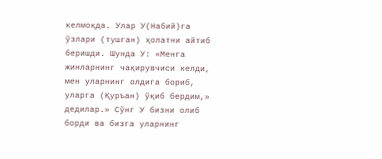келмоқда. Улар У(Набий)га ўзлари (тушган) ҳолатни айтиб беришди. Шунда У: «Менга жинларнинг чақирувчиси келди, мен уларнинг олдига бориб, уларга (Қуръан) ўқиб бердим,» дедилар.» Сўнг У бизни олиб борди ва бизга уларнинг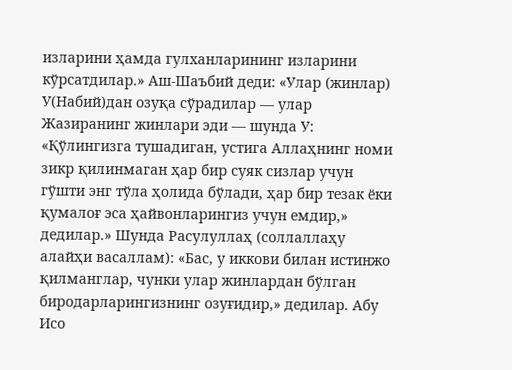изларини ҳамда гулханларининг изларини кўрсатдилар.» Аш-Шаъбий деди: «Улар (жинлар) У(Набий)дан озуқа сўрадилар — улар Жазиранинг жинлари эди — шунда У: «Қўлингизга тушадиган, устига Аллаҳнинг номи зикр қилинмаган ҳар бир суяк сизлар учун гўшти энг тўла ҳолида бўлади, ҳар бир тезак ёки қумалоғ эса ҳайвонларингиз учун емдир,» дедилар.» Шунда Расулуллаҳ (соллаллаҳу алайҳи васаллам): «Бас, у иккови билан истинжо қилманглар, чунки улар жинлардан бўлган биродарларингизнинг озуғидир,» дедилар. Абу Исо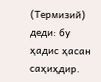(Термизий) деди: бу ҳадис ҳасан саҳиҳдир.